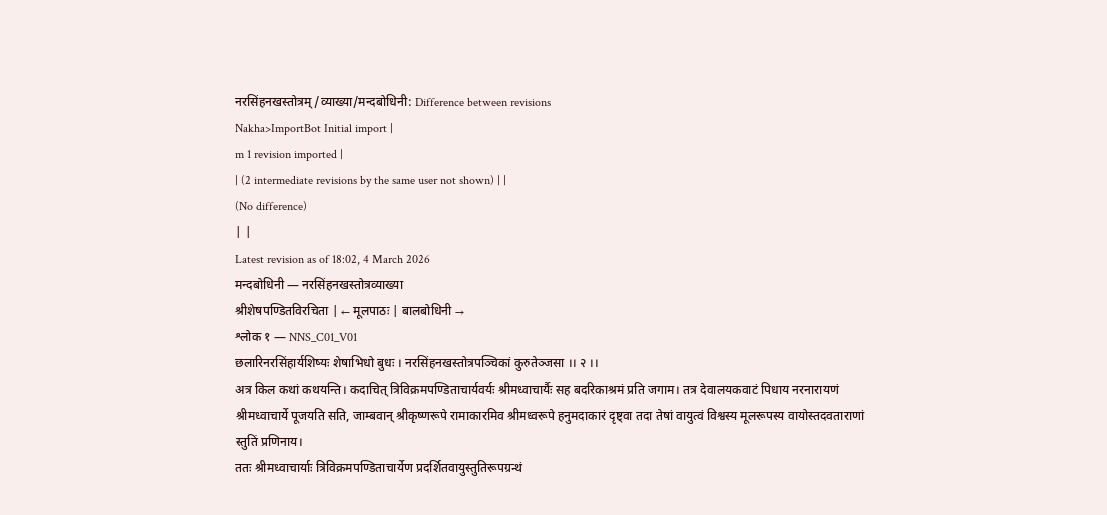नरसिंहनखस्तोत्रम्/व्याख्या/मन्दबोधिनी: Difference between revisions
Nakha>ImportBot Initial import |
m 1 revision imported |
| (2 intermediate revisions by the same user not shown) | |
(No difference)
| |
Latest revision as of 18:02, 4 March 2026
मन्दबोधिनी — नरसिंहनखस्तोत्रव्याख्या
श्रीशेषपण्डितविरचिता | ← मूलपाठः | बालबोधिनी →
श्लोक १ — NNS_C01_V01
छलारिनरसिंहार्यशिष्यः शेषाभिधो बुधः । नरसिंहनखस्तोत्रपञ्चिकां कुरुतेञ्जसा ।। २ ।।
अत्र किल कथां कथयन्ति। कदाचित् त्रिविक्रमपण्डिताचार्यवर्यः श्रीमध्वाचार्यैः सह बदरिकाश्रमं प्रति जगाम। तत्र देवालयकवाटं पिधाय नरनारायणं श्रीमध्वाचार्ये पूजयति सति, जाम्बवान् श्रीकृष्णरूपे रामाकारमिव श्रीमध्वरूपे हनुमदाकारं दृष्ट्वा तदा तेषां वायुत्वं विश्वस्य मूलरूपस्य वायोस्तदवताराणां स्तुतिं प्रणिनाय।
ततः श्रीमध्वाचार्याः त्रिविक्रमपण्डिताचार्येण प्रदर्शितवायुस्तुतिरूपग्रन्थं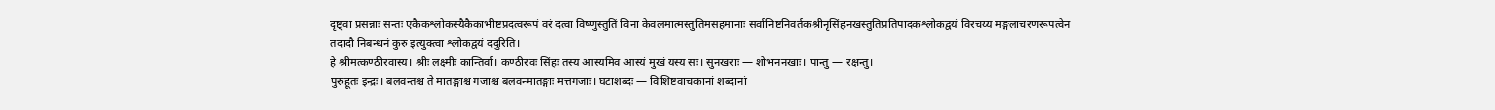दृष्ट्वा प्रसन्नाः सन्तः एकैकश्लोकस्यैकैकाभीष्टप्रदत्वरूपं वरं दत्वा विष्णुस्तुतिं विना केवलमात्मस्तुतिमसहमानाः सर्वानिष्टनिवर्तकश्रीनृसिंहनखस्तुतिप्रतिपादकश्लोकद्वयं विरचय्य मङ्गलाचरणरूपत्वेन तदादौ निबन्धनं कुरु इत्युक्त्वा श्लोकद्वयं ददुरिति।
हे श्रीमत्कण्ठीरवास्य। श्रीः लक्ष्मीः कान्तिर्वा। कण्ठीरवः सिंहः तस्य आस्यमिव आस्यं मुखं यस्य सः। सुनखराः — शोभननखाः। पान्तु — रक्षन्तु।
पुरुहूतः इन्द्रः। बलवन्तश्च ते मातङ्गाश्च गजाश्च बलवन्मातङ्गाः मत्तगजाः। घटाशब्दः — विशिष्टवाचकानां शब्दानां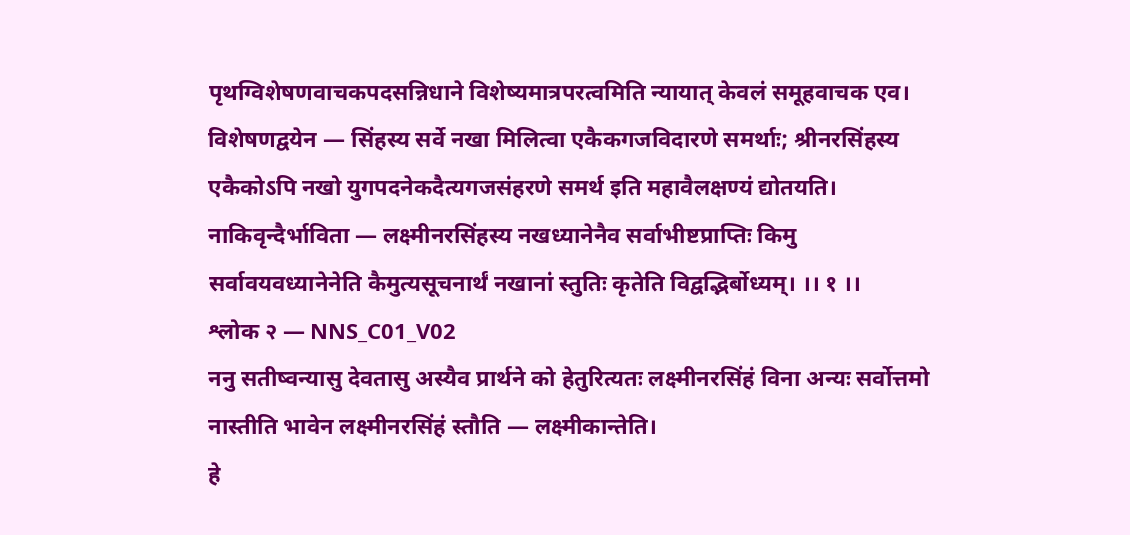पृथग्विशेषणवाचकपदसन्निधाने विशेष्यमात्रपरत्वमिति न्यायात् केवलं समूहवाचक एव।
विशेषणद्वयेन — सिंहस्य सर्वे नखा मिलित्वा एकैकगजविदारणे समर्थाः; श्रीनरसिंहस्य एकैकोऽपि नखो युगपदनेकदैत्यगजसंहरणे समर्थ इति महावैलक्षण्यं द्योतयति।
नाकिवृन्दैर्भाविता — लक्ष्मीनरसिंहस्य नखध्यानेनैव सर्वाभीष्टप्राप्तिः किमु सर्वावयवध्यानेनेति कैमुत्यसूचनार्थं नखानां स्तुतिः कृतेति विद्वद्भिर्बोध्यम्। ।। १ ।।
श्लोक २ — NNS_C01_V02
ननु सतीष्वन्यासु देवतासु अस्यैव प्रार्थने को हेतुरित्यतः लक्ष्मीनरसिंहं विना अन्यः सर्वोत्तमो नास्तीति भावेन लक्ष्मीनरसिंहं स्तौति — लक्ष्मीकान्तेति।
हे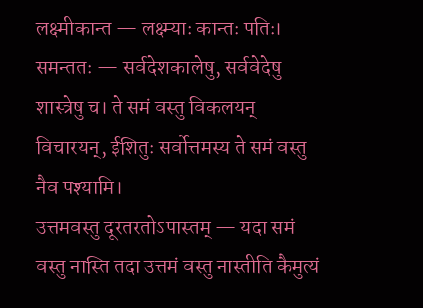लक्ष्मीकान्त — लक्ष्म्याः कान्तः पतिः। समन्ततः — सर्वदेशकालेषु, सर्ववेदेषु शास्त्रेषु च। ते समं वस्तु विकलयन् विचारयन्, ईशितुः सर्वोत्तमस्य ते समं वस्तु नैव पश्यामि।
उत्तमवस्तु दूरतरतोऽपास्तम् — यदा समं वस्तु नास्ति तदा उत्तमं वस्तु नास्तीति कैमुत्यं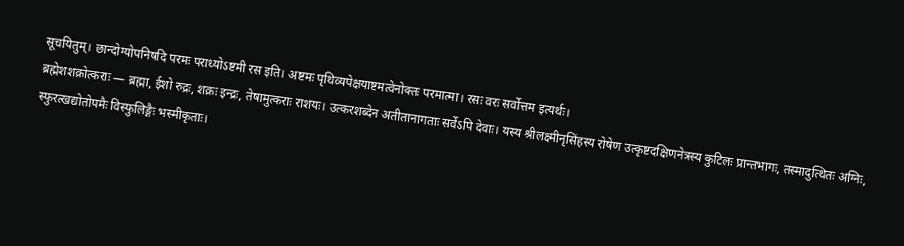सूचयितुम्। छान्दोग्योपनिषदि परमः पराध्योऽष्टमी रस इति। अष्टमः पृथिव्यपेक्षयाष्टमत्वेनोक्तः परमात्मा। रसः वरः सर्वोत्तम इत्यर्थः।
ब्रह्मेशशक्रोत्कराः — ब्रह्मा, ईशो रुद्रः, शक्रः इन्द्रः, तेषामुत्कराः राशयः। उत्करशब्देन अतीतानागताः सर्वेऽपि देवाः। यस्य श्रीलक्ष्मीनृसिंहस्य रोषेण उत्कृष्टदक्षिणनेत्रस्य कुटिलः प्रान्तभागः, तस्मादुत्थितः अग्निः, स्फुरत्खद्योतोपमैः विस्फुलिङ्गैः भस्मीकृताः।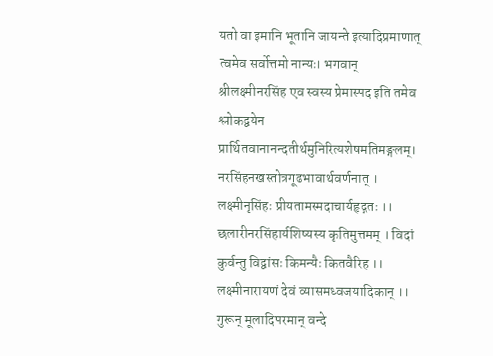यतो वा इमानि भूतानि जायन्ते इत्यादिप्रमाणात् त्वमेव सर्वोत्तमो नान्यः। भगवान् श्रीलक्ष्मीनरसिंह एव स्वस्य प्रेमास्पद इति तमेव श्लोकद्वयेन प्रार्थितवानानन्दतीर्थमुनिरित्यशेषमतिमङ्गलम्।
नरसिंहनखस्तोत्रगूढभावार्थवर्णनात् । लक्ष्मीनृसिंहः प्रीयतामस्मदाचार्यहृद्गतः ।।
छलारीनरसिंहार्यशिष्यस्य कृतिमुत्तमम् । विदां कुर्वन्तु विद्वांसः किमन्यैः कितवैरिह ।।
लक्ष्मीनारायणं देवं व्यासमध्वजयादिकान् ।।
गुरून् मूलादिपरमान् वन्दे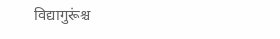विद्यागुरूंश्च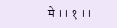मे ।। १ ।।